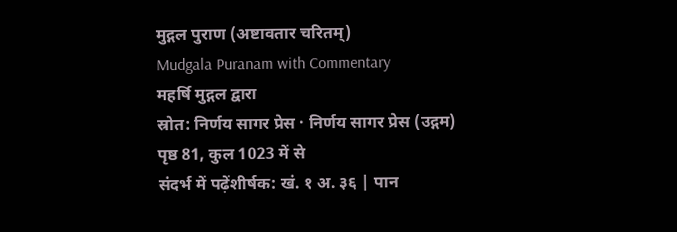मुद्गल पुराण (अष्टावतार चरितम्)
Mudgala Puranam with Commentary
महर्षि मुद्गल द्वारा
स्रोत: निर्णय सागर प्रेस · निर्णय सागर प्रेस (उद्गम)
पृष्ठ 81, कुल 1023 में से
संदर्भ में पढ़ेंशीर्षक: खं. १ अ. ३६ | पान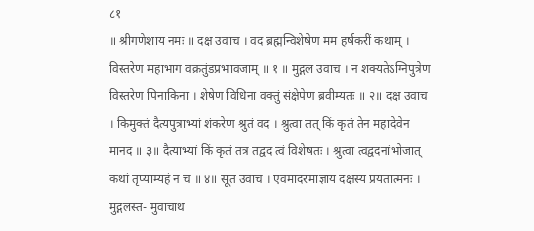८१
॥ श्रीगणेशाय नमः ॥ दक्ष उवाच । वद ब्रह्मन्विशेषेण मम हर्षकरीं कथाम् । विस्तरेण महाभाग वक्रतुंडप्रभावजाम् ॥ १ ॥ मुद्गल उवाच । न शक्यतेऽग्निपुत्रेण विस्तरेण पिनाकिना । शेषेण विधिना वक्तुं संक्षेपेण ब्रवीम्यतः ॥ २॥ दक्ष उवाच । किमुक्तं दैत्यपुत्राभ्यां शंकरेण श्रुतं वद । श्रुत्वा तत् किं कृतं तेन महादेवेन मानद ॥ ३॥ दैत्याभ्यां किं कृतं तत्र तद्वद त्वं विशेषतः । श्रुत्वा त्वद्वदनांभोजात् कथां तृप्याम्यहं न च ॥ ४॥ सूत उवाच । एवमादरमाज्ञाय दक्षस्य प्रयतात्मनः । मुद्गलस्त- मुवाचाथ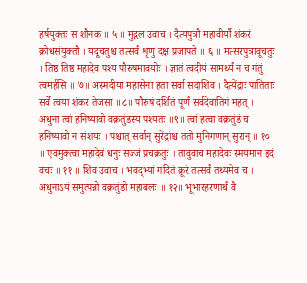हर्षयुक्तः स शौनक ॥ ५ ॥ मुद्गल उवाच । दैत्यपुत्रौ महावीर्यौ शंकरं क्रोधसंयुक्तौ । यदूचतुश्च तत्सर्वं शृणु दक्ष प्रजापते ॥ ६ ॥ मत्सरपुत्रावूचतुः । तिष्ठ तिष्ठ महादेव पश्य पौरुषमावयोः । ज्ञातं त्वदीयं सामर्थ्यं न च गंतुं त्वमर्हसि ॥ ७॥ अस्मदीया महासेना हता सर्वा सदाशिव । दैत्येंद्राः पातिताः सर्वे त्वया शंकर तेजसा ॥८॥ पौरुषं दर्शितं पूर्णं सर्वदेवातिगं महत् । अधुना त्वां हनिष्यावो वक्रतुंडस्य पश्यतः ॥९॥ त्वां हत्वा वक्रतुंडं च हनिष्यावो न संशयः । पश्चात् सर्वान् सुरेंद्रांश्च ततो मुनिगणान् सुरान् ॥ १० ॥ एवमुक्त्वा महादेवं धनुः सज्जं प्रचक्रतुः । तावुवाच महादेवः स्मयमान इदं वचः ॥ ११ ॥ शिव उवाच । भवद्भ्यां गदितं क्रूरं तत्सर्वं तथ्यमेव च । अधुनाऽयं समुत्पन्नो वक्रतुंडो महाबलः ॥ १२॥ भूभारहरणार्थं वै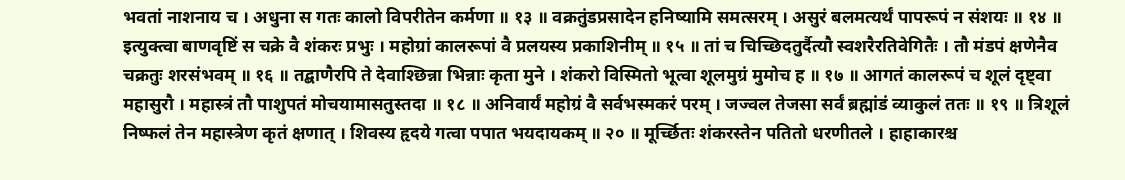भवतां नाशनाय च । अधुना स गतः कालो विपरीतेन कर्मणा ॥ १३ ॥ वक्रतुंडप्रसादेन हनिष्यामि समत्सरम् । असुरं बलमत्यर्थं पापरूपं न संशयः ॥ १४ ॥ इत्युक्त्वा बाणवृष्टिं स चक्रे वै शंकरः प्रभुः । महोग्रां कालरूपां वै प्रलयस्य प्रकाशिनीम् ॥ १५ ॥ तां च चिच्छिदतुर्दैत्यौ स्वशरैरतिवेगितैः । तौ मंडपं क्षणेनैव चक्रतुः शरसंभवम् ॥ १६ ॥ तद्बाणैरपि ते देवाश्छिन्ना भिन्नाः कृता मुने । शंकरो विस्मितो भूत्वा शूलमुग्रं मुमोच ह ॥ १७ ॥ आगतं कालरूपं च शूलं दृष्ट्वा महासुरौ । महास्त्रं तौ पाशुपतं मोचयामासतुस्तदा ॥ १८ ॥ अनिवार्यं महोग्रं वै सर्वभस्मकरं परम् । जज्वल तेजसा सर्वं ब्रह्मांडं व्याकुलं ततः ॥ १९ ॥ त्रिशूलं निष्फलं तेन महास्त्रेण कृतं क्षणात् । शिवस्य हृदये गत्वा पपात भयदायकम् ॥ २० ॥ मूर्च्छितः शंकरस्तेन पतितो धरणीतले । हाहाकारश्च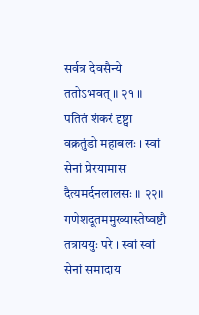सर्वत्र देवसैन्ये ततोऽभवत् ॥ २१ ॥ पतितं शंकरं दृष्ट्वा वक्रतुंडो महाबलः । स्वां सेनां प्रेरयामास दैत्यमर्दनलालसः ॥ २२॥ गणेशदूतममुख्यास्तेष्वष्टौ तत्राययुः परे । स्वां स्वां सेनां समादाय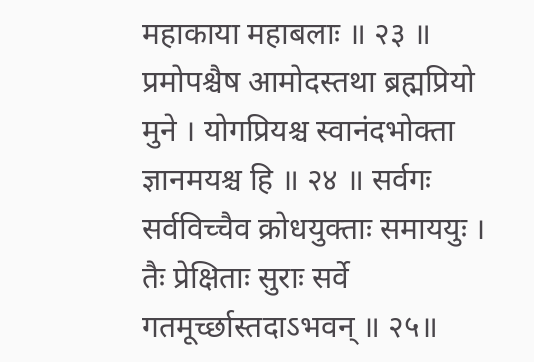महाकाया महाबलाः ॥ २३ ॥ प्रमोपश्चैष आमोदस्तथा ब्रह्मप्रियो मुने । योगप्रियश्च स्वानंदभोक्ता ज्ञानमयश्च हि ॥ २४ ॥ सर्वगः सर्वविच्चैव क्रोधयुक्ताः समाययुः । तैः प्रेक्षिताः सुराः सर्वे गतमूर्च्छास्तदाऽभवन् ॥ २५॥